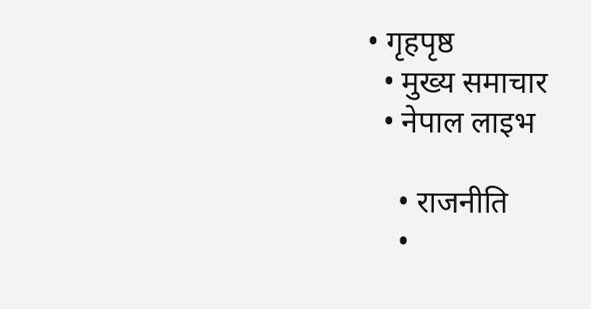• गृहपृष्ठ
  • मुख्य समाचार
  • नेपाल लाइभ

    • राजनीति
    •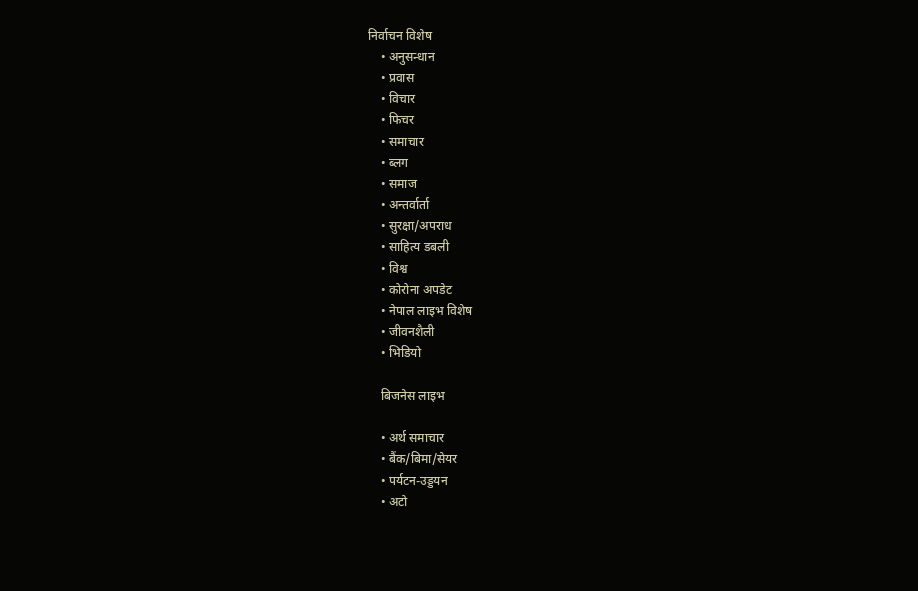निर्वाचन विशेष
    • अनुसन्धान
    • प्रवास
    • विचार
    • फिचर
    • समाचार
    • ब्लग
    • समाज
    • अन्तर्वार्ता
    • सुरक्षा/अपराध
    • साहित्य डबली
    • विश्व
    • कोरोना अपडेट
    • नेपाल लाइभ विशेष
    • जीवनशैली
    • भिडियो

    बिजनेस लाइभ

    • अर्थ समाचार
    • बैंक/बिमा/सेयर
    • पर्यटन-उड्डयन
    • अटो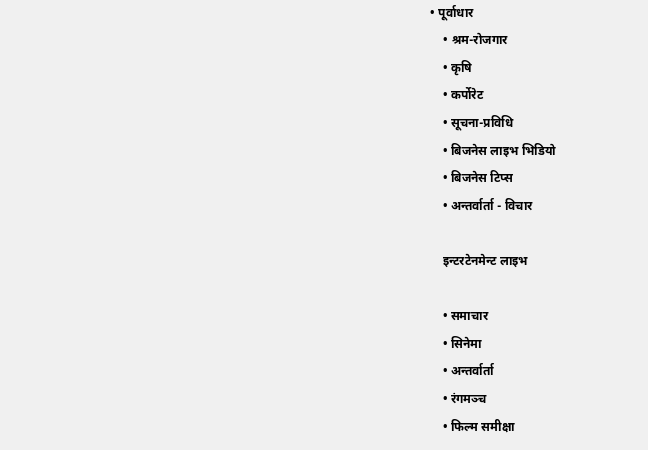• पूर्वाधार
    • श्रम-रोजगार
    • कृषि
    • कर्पोरेट
    • सूचना-प्रविधि
    • बिजनेस लाइभ भिडियो
    • बिजनेस टिप्स
    • अन्तर्वार्ता - विचार

    इन्टरटेनमेन्ट लाइभ

    • समाचार
    • सिनेमा
    • अन्तर्वार्ता
    • रंगमञ्च
    • फिल्म समीक्षा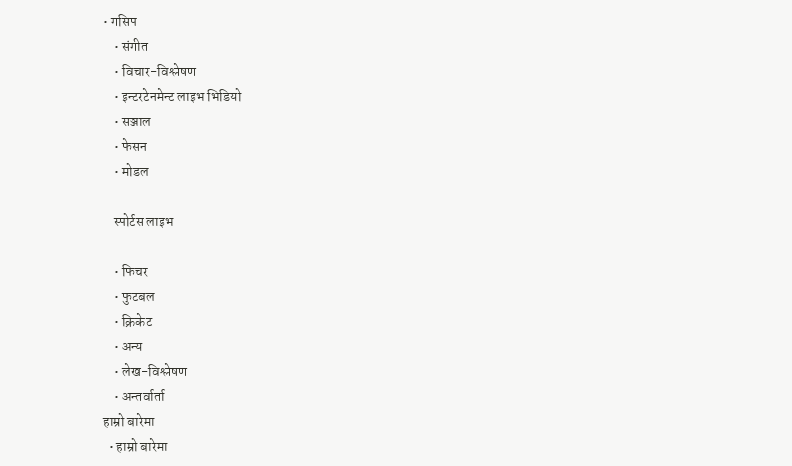• गसिप
    • संगीत
    • विचार-विश्लेषण
    • इन्टरटेनमेन्ट लाइभ भिडियो
    • सञ्जाल
    • फेसन
    • मोडल

    स्पोर्टस लाइभ

    • फिचर
    • फुटबल
    • क्रिकेट
    • अन्य
    • लेख-विश्लेषण
    • अन्तर्वार्ता
हाम्रो बारेमा
  • हाम्रो बारेमा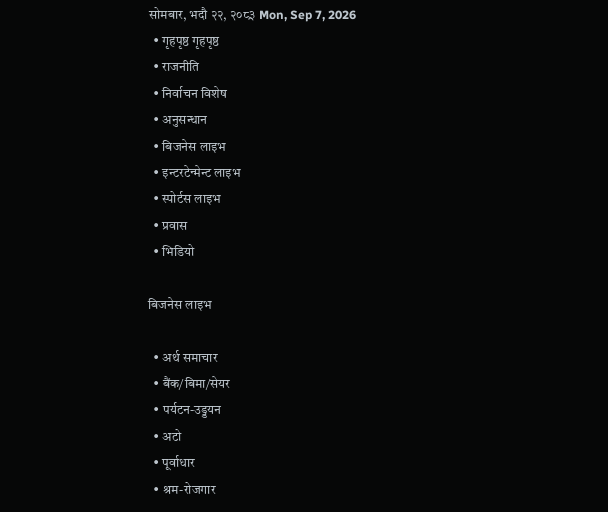सोमबार, भदौ २२, २०८३ Mon, Sep 7, 2026
  • गृहपृष्ठ गृहपृष्ठ
  • राजनीति
  • निर्वाचन विशेष
  • अनुसन्धान
  • बिजनेस लाइभ
  • इन्टरटेन्मेन्ट लाइभ
  • स्पोर्टस लाइभ
  • प्रवास
  • भिडियो

बिजनेस लाइभ

  • अर्थ समाचार
  • बैंक/बिमा/सेयर
  • पर्यटन-उड्डयन
  • अटो
  • पूर्वाधार
  • श्रम-रोजगार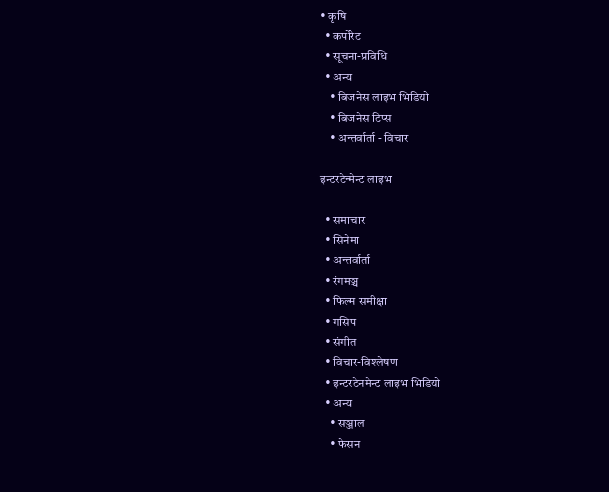• कृषि
  • कर्पोरेट
  • सूचना-प्रविधि
  • अन्य
    • बिजनेस लाइभ भिडियो
    • बिजनेस टिप्स
    • अन्तर्वार्ता - विचार

इन्टरटेन्मेन्ट लाइभ

  • समाचार
  • सिनेमा
  • अन्तर्वार्ता
  • रंगमञ्च
  • फिल्म समीक्षा
  • गसिप
  • संगीत
  • विचार-विश्लेषण
  • इन्टरटेनमेन्ट लाइभ भिडियो
  • अन्य
    • सञ्जाल
    • फेसन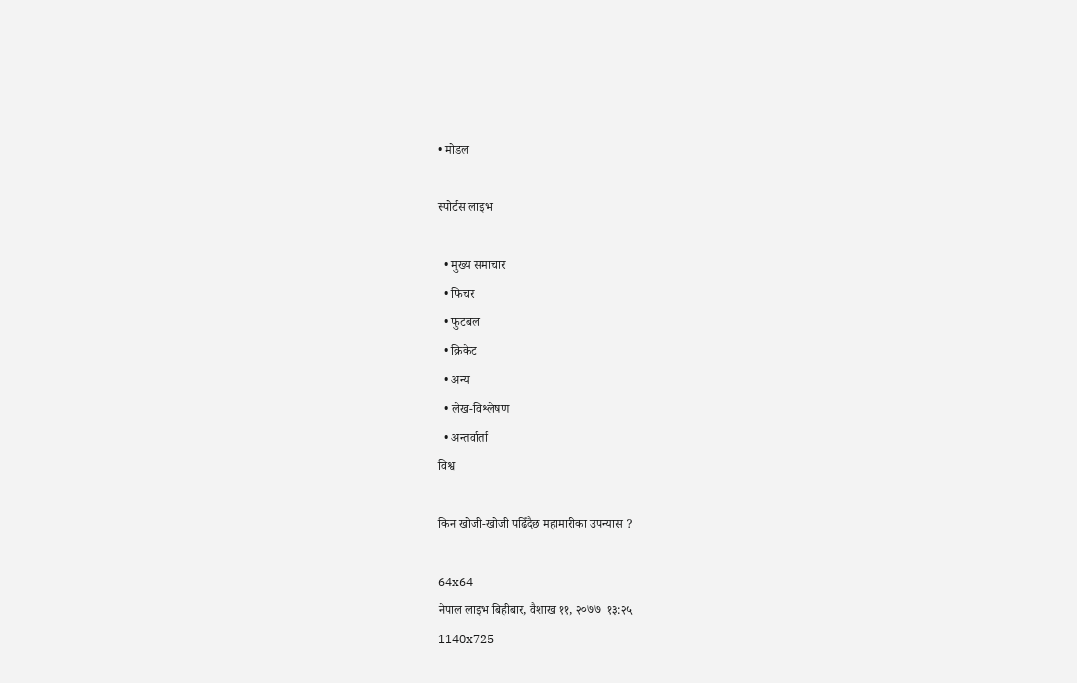• मोडल

स्पोर्टस लाइभ

  • मुख्य समाचार
  • फिचर
  • फुटबल
  • क्रिकेट
  • अन्य
  • लेख-विश्लेषण
  • अन्तर्वार्ता
विश्व

किन खोजी-खोजी पढिँदैछ महामारीका उपन्यास ?

64x64
नेपाल लाइभ बिहीबार, वैशाख ११, २०७७  १३:२५
1140x725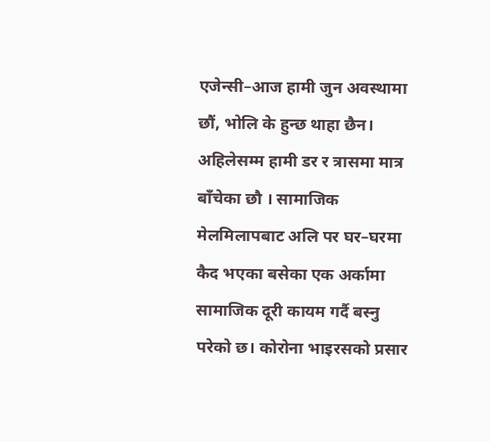एजेन्सी–आज हामी जुन अवस्थामा छौं, भोलि के हुन्छ थाहा छैन। अहिलेसम्म हामी डर र त्रासमा मात्र बाँचेका छौ । सामाजिक मेलमिलापबाट अलि पर घर–घरमा कैद भएका बसेका एक अर्कामा सामाजिक दूरी कायम गर्दै बस्नु परेको छ। कोरोना भाइरसको प्रसार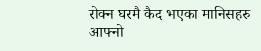रोक्न घरमै कैद भएका मानिसहरु आफ्नो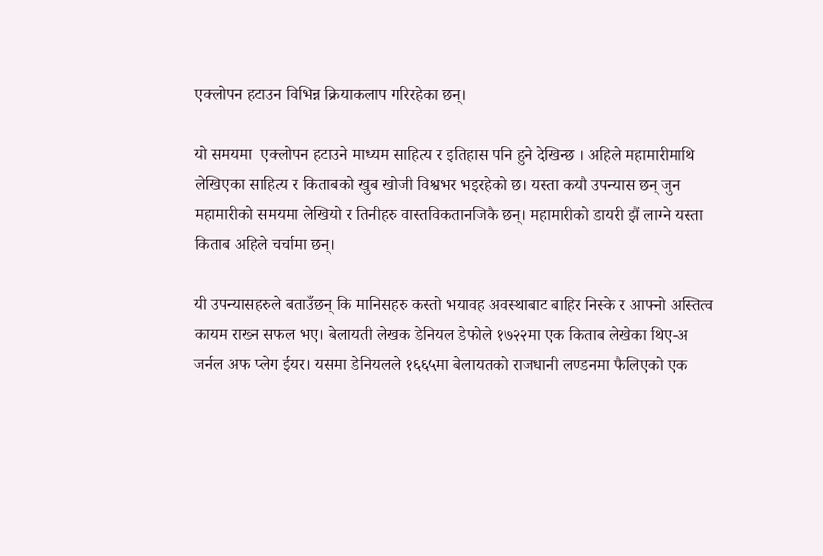एक्लोपन हटाउन विभिन्न क्रियाकलाप गरिरहेका छन्।

यो समयमा  एक्लोपन हटाउने माध्यम साहित्य र इतिहास पनि हुने देखिन्छ । अहिले महामारीमाथि लेखिएका साहित्य र किताबको खुब खोजी विश्वभर भइरहेको छ। यस्ता कयौ उपन्यास छन् जुन महामारीको समयमा लेखियो र तिनीहरु वास्तविकतानजिकै छन्। महामारीको डायरी झैं लाग्ने यस्ता किताब अहिले चर्चामा छन्।

यी उपन्यासहरुले बताउँछन् कि मानिसहरु कस्तो भयावह अवस्थाबाट बाहिर निस्के र आफ्नो अस्तित्व कायम राख्न सफल भए। बेलायती लेखक डेनियल डेफोले १७२२मा एक किताब लेखेका थिए-अ जर्नल अफ प्लेग ईयर। यसमा डेनियलले १६६५मा बेलायतको राजधानी लण्डनमा फैलिएको एक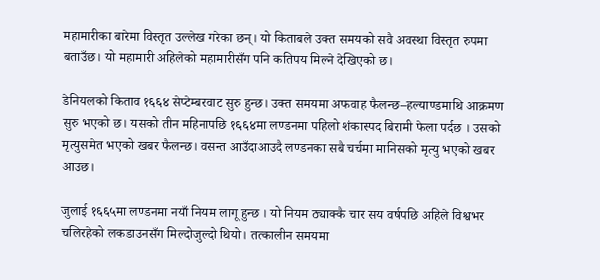महामारीका बारेमा विस्तृत उल्लेख गरेका छन्। यो किताबले उक्त समयको सवै अवस्था विस्तृत रुपमा बताउँछ। यो महामारी अहिलेको महामारीसँग पनि कतिपय मिल्ने देखिएको छ।

डेनियलको किताव १६६४ सेप्टेम्बरवाट सुरु हुन्छ। उक्त समयमा अफवाह फैलन्छ–हल्याण्डमाथि आक्रमण सुरु भएको छ। यसको तीन महिनापछि १६६४मा लण्डनमा पहिलो शंकास्पद बिरामी फेला पर्दछ । उसको मृत्युसमेत भएको खबर फैलन्छ। वसन्त आउँदाआउदै लण्डनका सबै चर्चमा मानिसको मृत्यु भएको खबर आउछ।

जुलाई १६६५मा लण्डनमा नयाँ नियम लागू हुन्छ । यो नियम ठ्याक्कै चार सय वर्षपछि अहिले विश्वभर चलिरहेको लकडाउनसँग मिल्दोजुल्दो थियो। तत्कालीन समयमा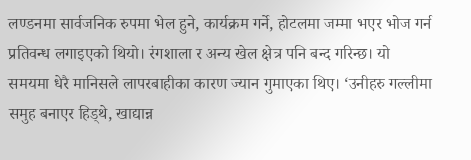लण्डनमा सार्वजनिक रुपमा भेल हुने, कार्यक्रम गर्ने, होटलमा जम्मा भएर भोज गर्न प्रतिवन्ध लगाइएको थियो। रंगशाला र अन्य खेल क्षेत्र पनि बन्द गरिन्छ। यो समयमा धेरै मानिसले लापरबाहीका कारण ज्यान गुमाएका थिए। ‘उनीहरु गल्लीमा समुह बनाएर हिड्थे, खाद्यान्न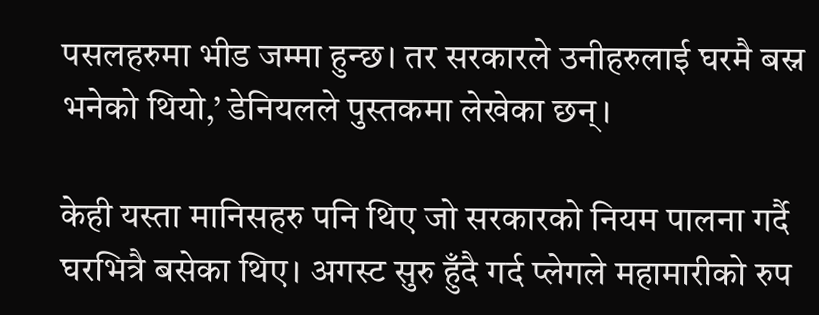पसलहरुमा भीड जम्मा हुन्छ। तर सरकारले उनीहरुलाई घरमै बस्न भनेको थियो,’ डेनियलले पुस्तकमा लेखेका छन्।

केही यस्ता मानिसहरु पनि थिए जो सरकारको नियम पालना गर्दै घरभित्रै बसेका थिए। अगस्ट सुरु हुँदै गर्द प्लेगले महामारीको रुप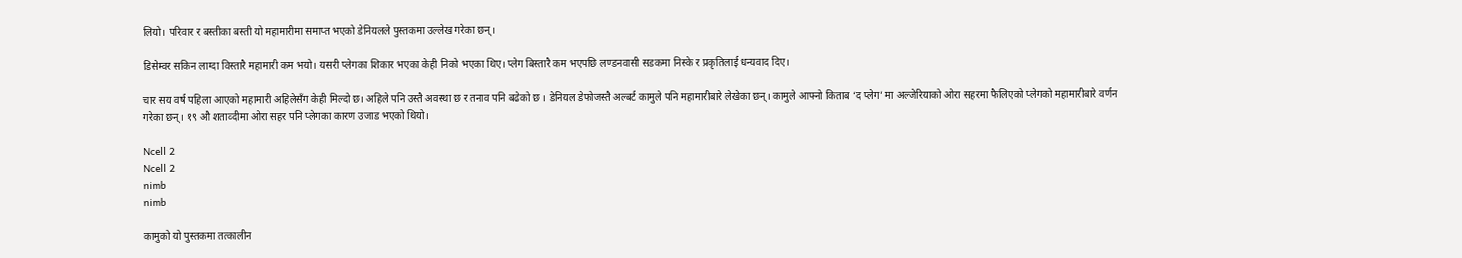लियो। परिवार र बस्तीका बस्ती यो महामारीमा समाप्त भएको डेनियलले पुस्तकमा उल्लेख गरेका छन्।

डिसेम्वर सकिन लाग्दा विस्तारै महामारी कम भयो। यसरी प्लेगका शिकार भएका केही निको भएका थिए। प्लेग बिस्तारै कम भएपछि लण्डनवासी सडकमा निस्के र प्रकृतिलाई धन्यवाद दिए।

चार सय वर्ष पहिला आएको महामारी अहिलेसँग केही मिल्दो छ। अहिले पनि उस्तै अवस्था छ र तनाव पनि बढेको छ । डेनियल डेफोजस्तै अल्बर्ट कामुले पनि महामारीबारे लेखेका छन्। कामुले आफ्नो किताब ‘द प्लेग’ मा अल्जेरियाको ओरा सहरमा फैलिएको प्लेगको महामारीबारे वर्णन गरेका छन्। १९ औ शताव्दीमा ओरा सहर पनि प्लेगका कारण उजाड भएको थियो।

Ncell 2
Ncell 2
nimb
nimb

कामुको यो पुस्तकमा तत्कालीन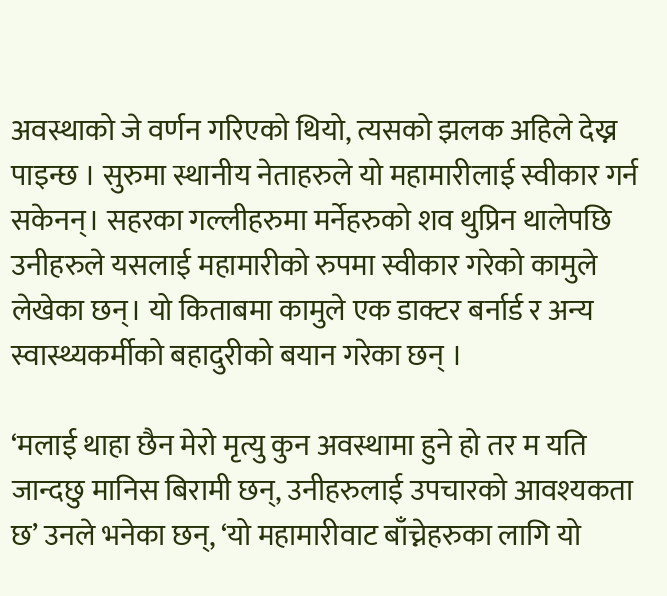अवस्थाको जे वर्णन गरिएको थियो, त्यसको झलक अहिले देख्न पाइन्छ । सुरुमा स्थानीय नेताहरुले यो महामारीलाई स्वीकार गर्न सकेनन्। सहरका गल्लीहरुमा मर्नेहरुको शव थुप्रिन थालेपछि उनीहरुले यसलाई महामारीको रुपमा स्वीकार गरेको कामुले लेखेका छन्। यो किताबमा कामुले एक डाक्टर बर्नार्ड र अन्य स्वास्थ्यकर्मीको बहादुरीको बयान गरेका छन् ।

‘मलाई थाहा छैन मेरो मृत्यु कुन अवस्थामा हुने हो तर म यति जान्दछु मानिस बिरामी छन्, उनीहरुलाई उपचारको आवश्यकता छ’ उनले भनेका छन्, ‘यो महामारीवाट बाँच्नेहरुका लागि यो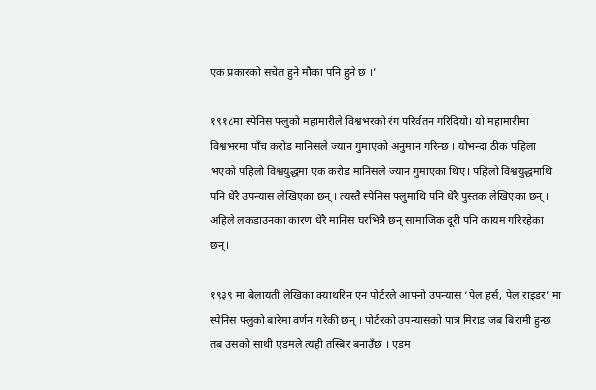एक प्रकारको सचेत हुने मौका पनि हुने छ ।’

१९१८मा स्पेनिस फ्लुको महामारीले विश्वभरको रंग परिर्वतन गरिदियो। यो महामारीमा विश्वभरमा पाँच करोड मानिसले ज्यान गुमाएको अनुमान गरिन्छ । योभन्दा ठीक पहिला भएको पहिलो विश्वयुद्धमा एक करोड मानिसले ज्यान गुमाएका थिए। पहिलो विश्वयुद्धमाथि पनि धेरै उपन्यास लेखिएका छन् । त्यस्तै स्पेनिस फ्लुमाथि पनि धेरै पुस्तक लेखिएका छन् । अहिले लकडाउनका कारण धेरै मानिस घरभित्रै छन् सामाजिक दूरी पनि कायम गरिरहेका छन्।

१९३९ मा बेलायती लेखिका क्याथरिन एन पोर्टरले आफ्नो उपन्यास ‘पेल हर्स, पेल राइडर’ मा स्पेनिस फ्लुको बारेमा वर्णन गरेकी छन् । पोर्टरको उपन्यासको पात्र मिराड जब बिरामी हुन्छ तब उसको साथी एडमले त्यही तस्बिर बनाउँछ । एडम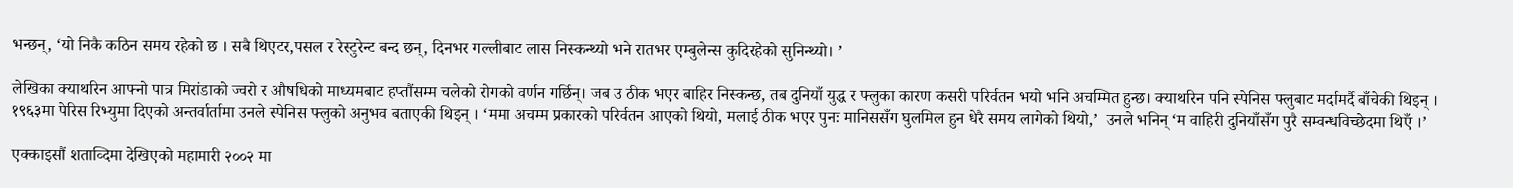भन्छन्, ‘यो निकै कठिन समय रहेको छ । सबै थिएटर,पसल र रेस्टुरेन्ट बन्द छन्, दिनभर गल्लीबाट लास निस्कन्थ्यो भने रातभर एम्बुलेन्स कुदिरहेको सुनिन्थ्यो। ’

लेखिका क्याथरिन आफ्नो पात्र मिरांडाको ज्वरो र औषधिको माध्यमबाट हप्तौंसम्म चलेको रोगको वर्णन गर्छिन्। जब उ ठीक भएर बाहिर निस्कन्छ, तब दुनियाँ युद्ध र फ्लुका कारण कसरी परिर्वतन भयो भनि अचम्मित हुन्छ। क्याथरिन पनि स्पेनिस फ्लुबाट मर्दामर्दै बाँचेकी थिइन् । १९६३मा पेरिस रिभ्युमा दिएको अन्तर्वार्तामा उनले स्पेनिस फ्लुको अनुभव बताएकी थिइन् । ‘ममा अचम्म प्रकारको परिर्वतन आएको थियो, मलाई ठीक भएर पुनः मानिससँग घुलमिल हुन धेरै समय लागेको थियो,’  उनले भनिन् ‘म वाहिरी दुनियाँसँग पुरै सम्वन्धविच्छेदमा थिएँ ।’

एक्काइसौं शताव्दिमा देखिएको महामारी २००२ मा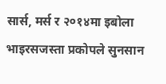सार्स, मर्स र २०१४मा इबोला  भाइरसजस्ता प्रकोपले सुनसान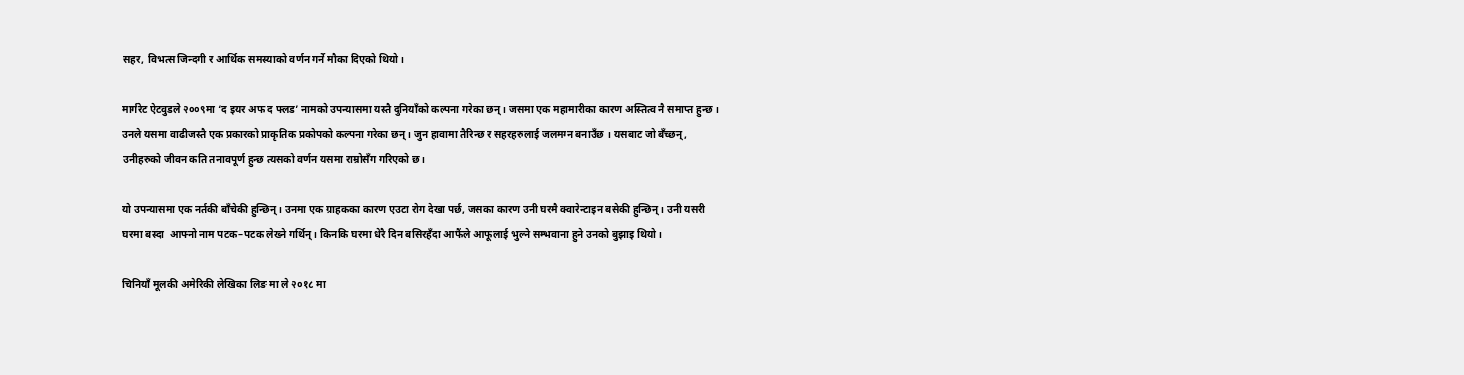सहर, विभत्स जिन्दगी र आर्थिक समस्याको वर्णन गर्ने मौका दिएको थियो।

मार्गरेट ऐटवुडले २००९मा ‘द इयर अफ द फ्लड’ नामको उपन्यासमा यस्तै दुनियाँको कल्पना गरेका छन्। जसमा एक महामारीका कारण अस्तित्व नै समाप्त हुन्छ । उनले यसमा वाढीजस्तै एक प्रकारको प्राकृतिक प्रकोपको कल्पना गरेका छन् । जुन हावामा तैरिन्छ र सहरहरुलाई जलमग्न बनाउँछ । यसबाट जो बँच्छन्, उनीहरुको जीवन कति तनावपूर्ण हुन्छ त्यसको वर्णन यसमा राम्रोसँग गरिएको छ।

यो उपन्यासमा एक नर्तकी बाँचेकी हुन्छिन्। उनमा एक ग्राहकका कारण एउटा रोग देखा पर्छ, जसका कारण उनी घरमै क्वारेन्टाइन बसेकी हुन्छिन्। उनी यसरी घरमा बस्दा  आफ्नो नाम पटक–पटक लेख्ने गर्थिन्। किनकि घरमा धेरै दिन बसिरहँदा आफैंले आफूलाई भुल्ने सम्भवाना हुने उनको बुझाइ थियो।

चिनियाँ मूलकी अमेरिकी लेखिका लिङ मा ले २०१८ मा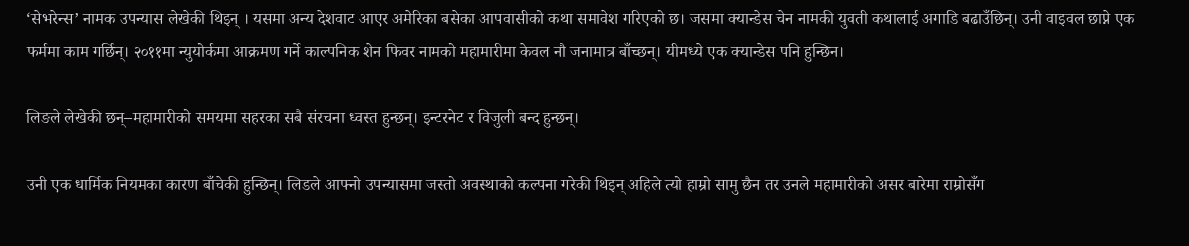‘सेभरेन्स’ नामक उपन्यास लेखेकी थिइन् । यसमा अन्य देशवाट आएर अमेरिका बसेका आपवासीको कथा समावेश गरिएको छ। जसमा क्यान्डेस चेन नामकी युवती कथालाई अगाडि बढाउँछिन्। उनी वाइवल छाप्ने एक फर्ममा काम गर्छिन्। २०११मा न्युयोर्कमा आक्रमण गर्ने काल्पनिक शेन फिवर नामको महामारीमा केवल नौ जनामात्र बाँच्छन्। यीमध्ये एक क्यान्डेस पनि हुन्छिन।

लिङले लेखेकी छन्–महामारीको समयमा सहरका सबै संरचना ध्वस्त हुन्छन्। इन्टरनेट र विजुली बन्द हुन्छन्।

उनी एक धार्मिक नियमका कारण बाँचेकी हुन्छिन्। लिडले आफ्नो उपन्यासमा जस्तो अवस्थाको कल्पना गरेकी थिइन् अहिले त्यो हाम्रो सामु छैन तर उनले महामारीको असर बारेमा राम्रोसँग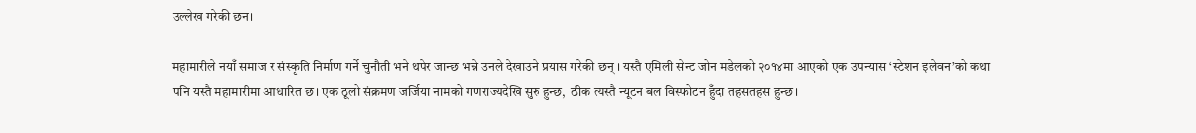उल्लेख गरेकी छन।

महामारीले नयाँ समाज र संस्कृति निर्माण गर्ने चुनौती भने थपेर जान्छ भन्ने उनले देखाउने प्रयास गरेकी छन् । यस्तै एमिली सेन्ट जोन मडेलको २०१४मा आएको एक उपन्यास ‘स्टेशन इलेवन’को कथा पनि यस्तै महामारीमा आधारित छ। एक ठूलो संक्रमण जर्जिया नामको गणराज्यदेखि सुरु हुन्छ,  ठीक त्यस्तै न्यूटन बल विस्फोटन हुँदा तहसतहस हुन्छ।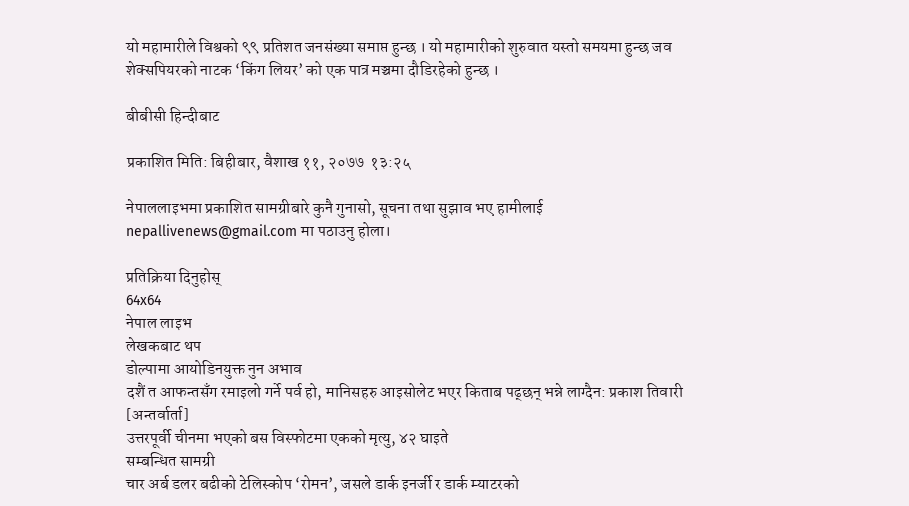यो महामारीले विश्वको ९९ प्रतिशत जनसंख्या समाप्त हुन्छ । यो महामारीको शुरुवात यस्तो समयमा हुन्छ जव शेक्सपियरको नाटक ‘किंग लियर’ को एक पात्र मञ्चमा दौडिरहेको हुन्छ ।

बीबीसी हिन्दीबाट

प्रकाशित मिति: बिहीबार, वैशाख ११, २०७७  १३:२५

नेपाललाइभमा प्रकाशित सामग्रीबारे कुनै गुनासो, सूचना तथा सुझाव भए हामीलाई nepallivenews@gmail.com मा पठाउनु होला।

प्रतिक्रिया दिनुहोस्
64x64
नेपाल लाइभ
लेखकबाट थप
डोल्पामा आयोडिनयुक्त नुन अभाव
दशैं त आफन्तसँग रमाइलो गर्ने पर्व हो, मानिसहरु आइसोलेट भएर किताब पढ्छन् भन्ने लाग्दैन: प्रकाश तिवारी [अन्तर्वार्ता]
उत्तरपूर्वी चीनमा भएको बस विस्फोटमा एकको मृत्यु, ४२ घाइते
सम्बन्धित सामग्री
चार अर्ब डलर बढीको टेलिस्कोप ‘रोमन’, जसले डार्क इनर्जी र डार्क म्याटरको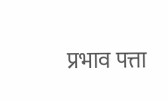प्रभाव पत्ता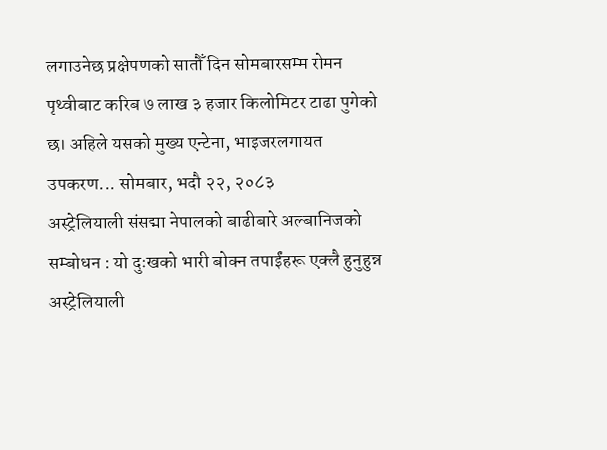लगाउनेछ प्रक्षेपणको सातौँ दिन सोमबारसम्म रोमन पृथ्वीबाट करिब ७ लाख ३ हजार किलोमिटर टाढा पुगेको छ। अहिले यसको मुख्य एन्टेना, भाइजरलगायत उपकरण... सोमबार, भदौ २२, २०८३
अस्ट्रेलियाली संसद्मा नेपालको बाढीबारे अल्बानिजको सम्बोधन : यो दुःखको भारी बोक्न तपाईंहरू एक्लै हुनुहुन्न अस्ट्रेलियाली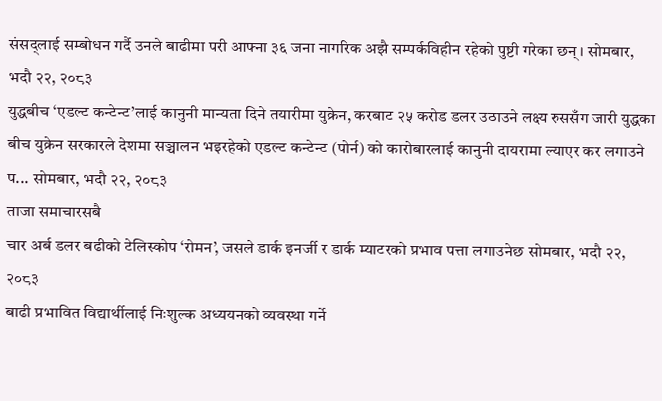संसद्‌लाई सम्बोधन गर्दै उनले बाढीमा परी आफ्ना ३६ जना नागरिक अझै सम्पर्कविहीन रहेको पुष्टी गरेका छन्। सोमबार, भदौ २२, २०८३
युद्धबीच ‘एडल्ट कन्टेन्ट’लाई कानुनी मान्यता दिने तयारीमा युक्रेन, करबाट २५ करोड डलर उठाउने लक्ष्य रुससँग जारी युद्धका बीच युक्रेन सरकारले देशमा सञ्चालन भइरहेको एडल्ट कन्टेन्ट (पोर्न) को कारोबारलाई कानुनी दायरामा ल्याएर कर लगाउने प... सोमबार, भदौ २२, २०८३
ताजा समाचारसबै
चार अर्ब डलर बढीको टेलिस्कोप ‘रोमन’, जसले डार्क इनर्जी र डार्क म्याटरको प्रभाव पत्ता लगाउनेछ सोमबार, भदौ २२, २०८३
बाढी प्रभावित विद्यार्थीलाई निःशुल्क अध्ययनको व्यवस्था गर्ने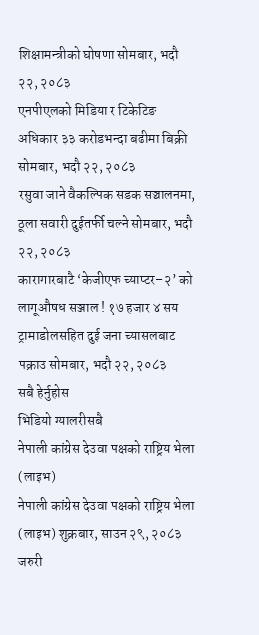शिक्षामन्त्रीको घोषणा सोमबार, भदौ २२, २०८३
एनपीएलको मिडिया र टिकेटिङ अधिकार ३३ करोडभन्दा बढीमा बिक्री सोमबार, भदौ २२, २०८३
रसुवा जाने वैकल्पिक सडक सञ्चालनमा, ठूला सवारी दुईतर्फी चल्ने सोमबार, भदौ २२, २०८३
कारागारबाटै ‘केजीएफ च्याप्टर–२’ को लागूऔषध सञ्जाल ! १७ हजार ४ सय ट्रामाडोलसहित दुई जना च्यासलबाट पक्राउ सोमबार, भदौ २२, २०८३
सबै हेर्नुहोस
भिडियो ग्यालरीसबै
नेपाली कांग्रेस देउवा पक्षको राष्ट्रिय भेला (लाइभ)
नेपाली कांग्रेस देउवा पक्षको राष्ट्रिय भेला (लाइभ) शुक्रबार, साउन २९, २०८३
जरुरी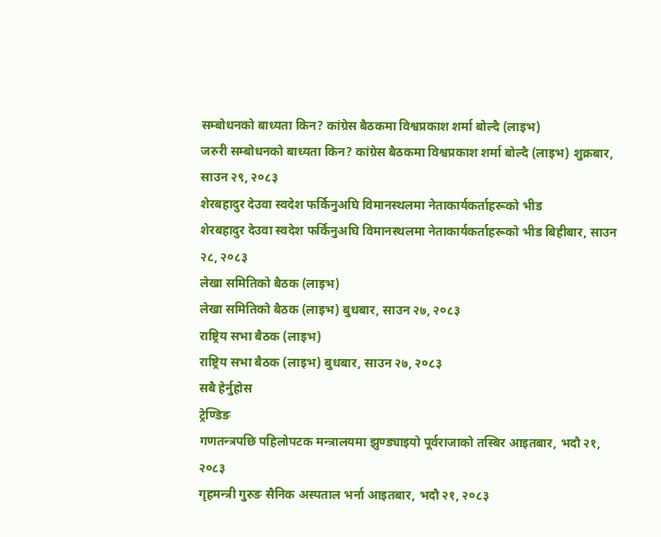सम्बोधनको बाध्यता किन? कांग्रेस बैठकमा विश्वप्रकाश शर्मा बोल्दै (लाइभ)
जरुरी सम्बोधनको बाध्यता किन? कांग्रेस बैठकमा विश्वप्रकाश शर्मा बोल्दै (लाइभ) शुक्रबार, साउन २९, २०८३
शेरबहादुर देउवा स्वदेश फर्किनुअघि विमानस्थलमा नेताकार्यकर्ताहरूको भीड
शेरबहादुर देउवा स्वदेश फर्किनुअघि विमानस्थलमा नेताकार्यकर्ताहरूको भीड बिहीबार, साउन २८, २०८३
लेखा समितिको बैठक (लाइभ)
लेखा समितिको बैठक (लाइभ) बुधबार, साउन २७, २०८३
राष्ट्रिय सभा बैठक (लाइभ)
राष्ट्रिय सभा बैठक (लाइभ) बुधबार, साउन २७, २०८३
सबै हेर्नुहोस
ट्रेण्डिङ
गणतन्त्रपछि पहिलोपटक मन्त्रालयमा झुण्ड्याइयो पूर्वराजाको तस्बिर आइतबार, भदौ २१, २०८३
गृहमन्त्री गुरुङ सैनिक अस्पताल भर्ना आइतबार, भदौ २१, २०८३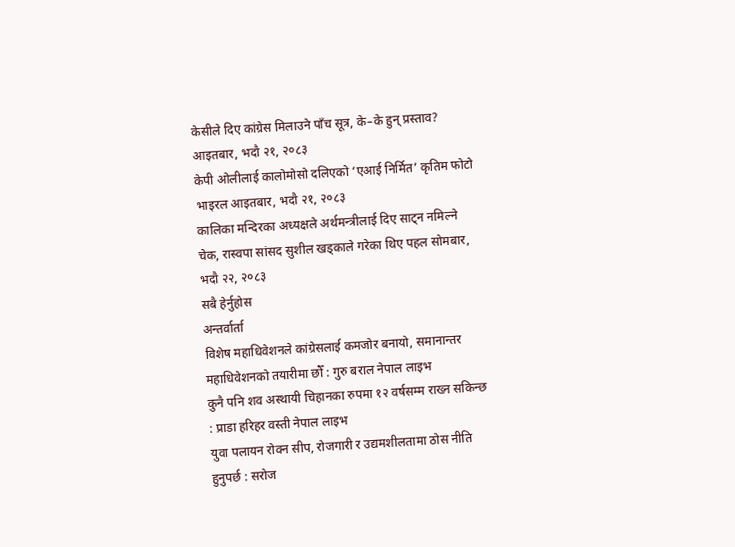केसीले दिए कांग्रेस मिलाउने पाँच सूत्र, के–के हुन् प्रस्ताव? आइतबार, भदौ २१, २०८३
केपी ओलीलाई कालोमोसो दलिएको ‘एआई निर्मित’ कृतिम फोटो भाइरल आइतबार, भदौ २१, २०८३
कालिका मन्दिरका अध्यक्षले अर्थमन्त्रीलाई दिए साट्न नमिल्ने चेक, रास्वपा सांसद सुशील खड्काले गरेका थिए पहल सोमबार, भदौ २२, २०८३
सबै हेर्नुहोस
अन्तर्वार्ता
विशेष महाधिवेशनले कांग्रेसलाई कमजोर बनायो, समानान्तर महाधिवेशनको तयारीमा छौँ : गुरु बराल नेपाल लाइभ
कुनै पनि शव अस्थायी चिहानका रुपमा १२ वर्षसम्म राख्न सकिन्छ : प्राडा हरिहर वस्ती नेपाल लाइभ
युवा पलायन रोक्न सीप, रोजगारी र उद्यमशीलतामा ठोस नीति हुनुपर्छ : सरोज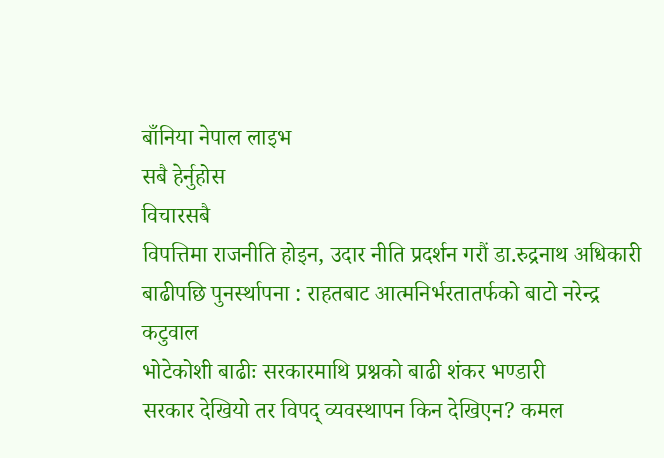बाँनिया नेपाल लाइभ
सबै हेर्नुहोस
विचारसबै
विपत्तिमा राजनीति होइन, उदार नीति प्रदर्शन गरौं डा.रुद्रनाथ अधिकारी
बाढीपछि पुनर्स्थापना : राहतबाट आत्मनिर्भरतातर्फको बाटो नरेन्द्र कटुवाल
भोटेकोशी बाढीः सरकारमाथि प्रश्नको बाढी शंकर भण्डारी
सरकार देखियो तर विपद् व्यवस्थापन किन देखिएन? कमल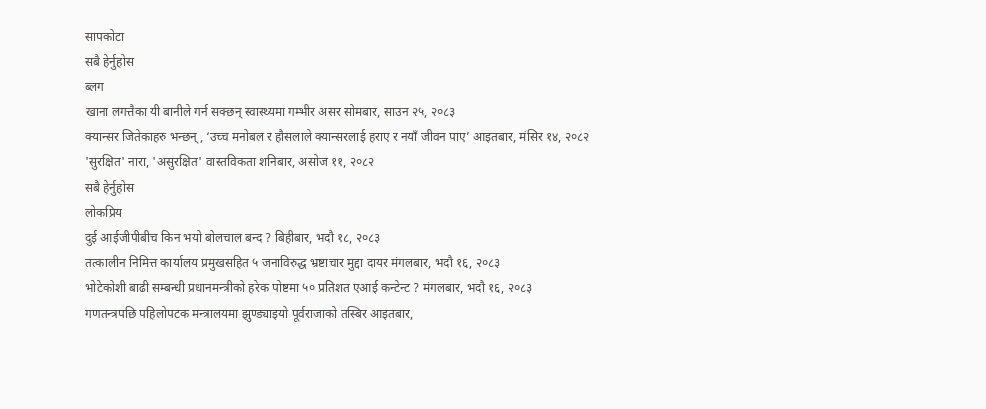सापकोटा
सबै हेर्नुहोस
ब्लग
खाना लगत्तैका यी बानीले गर्न सक्छन् स्वास्थ्यमा गम्भीर असर सोमबार, साउन २५, २०८३
क्यान्सर जितेकाहरु भन्छन्, ‘उच्च मनोबल र हौसलाले क्यान्सरलाई हराए र नयाँ जीवन पाए’ आइतबार, मंसिर १४, २०८२
'सुरक्षित' नारा, 'असुरक्षित' वास्तविकता शनिबार, असोज ११, २०८२
सबै हेर्नुहोस
लोकप्रिय
दुई आईजीपीबीच किन भयो बोलचाल बन्द ? बिहीबार, भदौ १८, २०८३
तत्कालीन निमित्त कार्यालय प्रमुखसहित ५ जनाविरुद्ध भ्रष्टाचार मुद्दा दायर मंगलबार, भदौ १६, २०८३
भोटेकोशी बाढी सम्बन्धी प्रधानमन्त्रीको हरेक पोष्टमा ५० प्रतिशत एआई कन्टेन्ट ? मंगलबार, भदौ १६, २०८३
गणतन्त्रपछि पहिलोपटक मन्त्रालयमा झुण्ड्याइयो पूर्वराजाको तस्बिर आइतबार,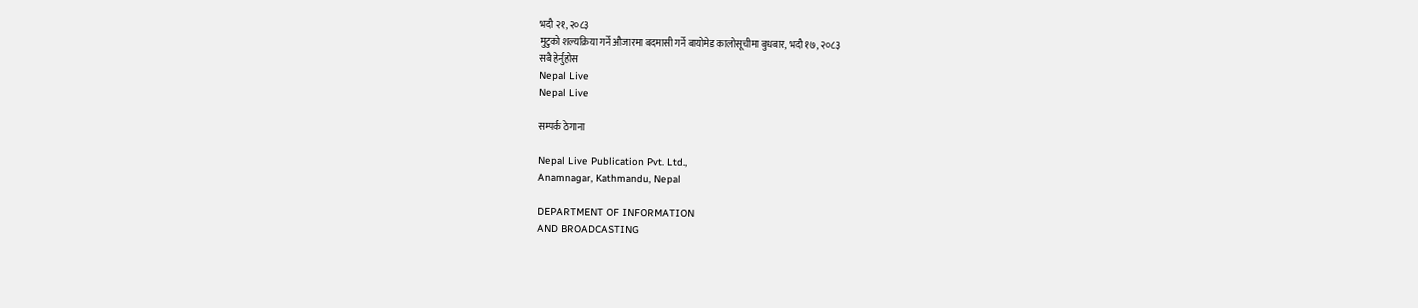भदौ २१, २०८३
मुटुको शल्यक्रिया गर्ने औजारमा बदमासी गर्ने बायोमेड कालोसूचीमा बुधबार, भदौ १७, २०८३
सबै हेर्नुहोस
Nepal Live
Nepal Live

सम्पर्क ठेगाना

Nepal Live Publication Pvt. Ltd.,
Anamnagar, Kathmandu, Nepal

DEPARTMENT OF INFORMATION
AND BROADCASTING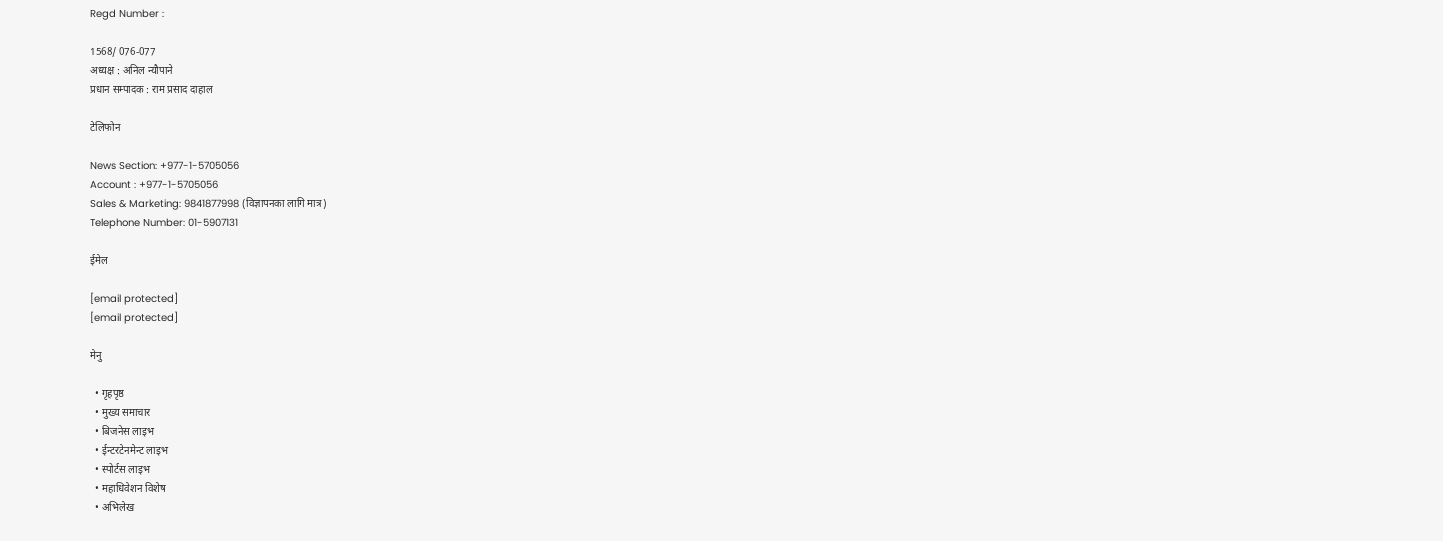Regd Number :

1568/ 076-077
अध्यक्ष : अनिल न्यौपाने
प्रधान सम्पादक : राम प्रसाद दाहाल

टेलिफोन

News Section: +977-1-5705056
Account : +977-1-5705056
Sales & Marketing: 9841877998 (विज्ञापनका लागि मात्र)
Telephone Number: 01-5907131

ईमेल

[email protected]
[email protected]

मेनु

  • गृहपृष्ठ
  • मुख्य समाचार
  • बिजनेस लाइभ
  • ईन्टरटेनमेन्ट लाइभ
  • स्पोर्टस लाइभ
  • महाधिवेशन विशेष
  • अभिलेख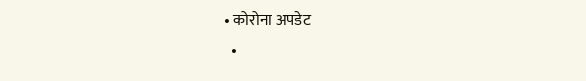• कोरोना अपडेट
  •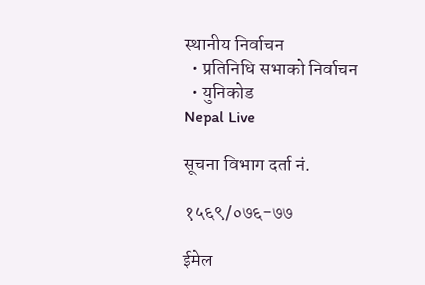स्थानीय निर्वाचन
  • प्रतिनिधि सभाको निर्वाचन
  • युनिकोड
Nepal Live

सूचना विभाग दर्ता नं.

१५६९/०७६-७७

ईमेल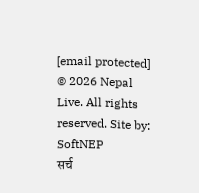[email protected]
© 2026 Nepal Live. All rights reserved. Site by: SoftNEP
सर्च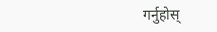गर्नुहोस्